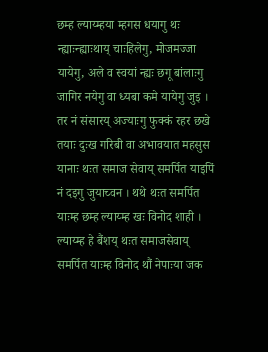छम्ह ल्याय्म्हया म्हगस धयागु थः न्ह्याःन्ह्याःथाय् चाःहिलेगु, मोजमज्जा यायेगु, अले व स्वयां न्ह्यः छगू बांलाःगु जागिर नयेगु वा ध्यबा कमे यायेगु जुइ । तर नं संसारय् अज्याःगु फुक्कं रहर छखे तयाः दुःख गरिबी वा अभावयात महसुस यानाः थःत समाज सेवाय् समर्पित याइपिं नं दइगु जुयाच्वन । थथे थःत समर्पित याःम्ह छम्ह ल्याय्म्ह खः विनोद शाही ।
ल्याय्म्ह हे बैंशय् थःत समाजसेवाय् समर्पित याःम्ह विनोद थौं नेपाःया जक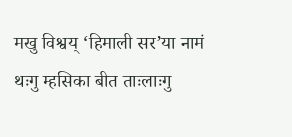मखु विश्वय् ‘हिमाली सर’या नामं थःगु म्हसिका बीत ताःलाःगु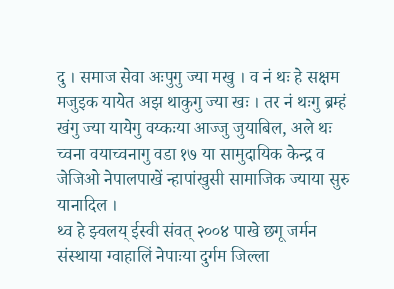दु । समाज सेवा अःपुगु ज्या मखु । व नं थः हे सक्षम मजुइक यायेत अझ थाकुगु ज्या खः । तर नं थःगु ब्रम्हं खंगु ज्या यायेगु वय्कःया आज्जु जुयाबिल, अले थः च्वना वयाच्वनागु वडा १७ या सामुदायिक केन्द्र व जेजिओ नेपालपाखें न्हापांखुसी सामाजिक ज्याया सुरु यानादिल ।
थ्व हे झ्वलय् ईस्वी संवत् २००४ पाखे छगू जर्मन संस्थाया ग्वाहालिं नेपाःया दुर्गम जिल्ला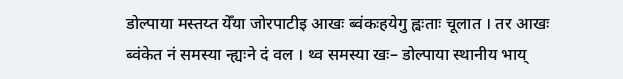डोल्पाया मस्तय्त येँया जोरपाटीइ आखः ब्वंकःहयेगु ह्वःताः चूलात । तर आखः ब्वंकेत नं समस्या न्ह्यःने दं वल । थ्व समस्या खः– डोल्पाया स्थानीय भाय्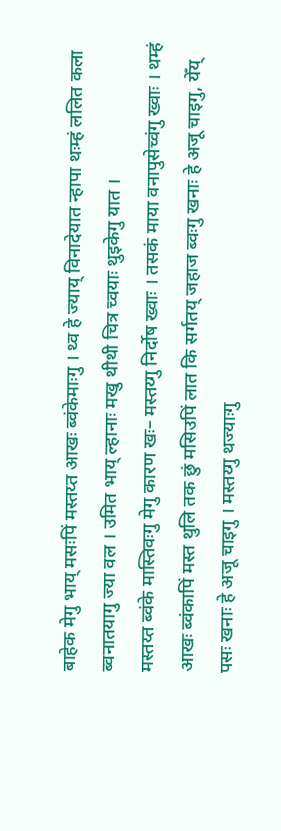बाहेक मेगु भाय् मसःपिं मस्तय्त आखः ब्वंकेमाःगु । थ्व हे ज्याय् विनादेयात न्हापा थःम्हं ललित कला ब्वनातयागु ज्या वल । उमित भाय् ल्हानाः मखु थीथी चित्र च्वयाः थुइकेगु यात ।
मस्तय्त ब्वंके मास्तिवःगु मेगु कारण खः– मस्तय्गु निर्दोष ख्वाः । तसकं माया वनापुसेच्वंगु ख्वाः । थम्हं आखः ब्वंकापिं मस्त थुलि तक छुं मसिउपिं लात कि सर्गतय् जहाज ब्वःगु खनाः हे अजू चाइगु, येँय् पसः खनाः हे अजू चाइगु । मस्तय्गु थज्याःगु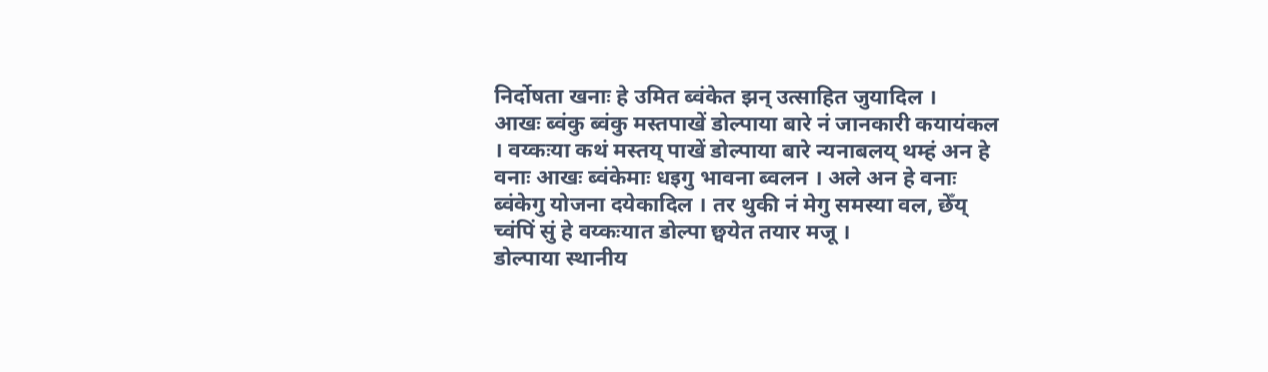निर्दोषता खनाः हे उमित ब्वंकेत झन् उत्साहित जुयादिल ।
आखः ब्वंकु ब्वंकु मस्तपाखें डोल्पाया बारे नं जानकारी कयायंकल । वय्कःया कथं मस्तय् पाखें डोल्पाया बारे न्यनाबलय् थम्हं अन हे वनाः आखः ब्वंकेमाः धइगु भावना ब्वलन । अले अन हे वनाः ब्वंकेगु योजना दयेकादिल । तर थुकी नं मेगु समस्या वल, छेँय् च्वंपिं सुं हे वय्कःयात डोल्पा छ्वयेत तयार मजू ।
डोल्पाया स्थानीय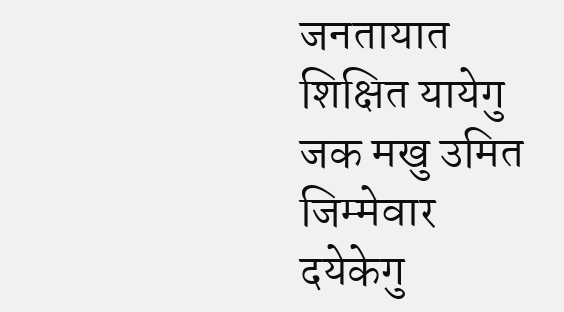जनतायात शिक्षित यायेगु जक मखु उमित जिम्मेवार दयेकेगु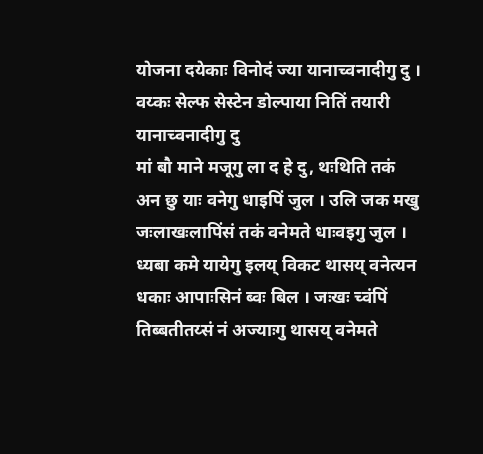योजना दयेकाः विनोदं ज्या यानाच्वनादीगु दु । वय्कः सेल्फ सेस्टेन डोल्पाया नितिं तयारी यानाच्वनादीगु दु
मां बौ माने मजूगु ला द हे दु, थःथिति तकं अन छु याः वनेगु धाइपिं जुल । उलि जक मखु जःलाखःलापिंसं तकं वनेमते धाःवइगु जुल । ध्यबा कमे यायेगु इलय् विकट थासय् वनेत्यन धकाः आपाःसिनं ब्वः बिल । जःखः च्वंपिं तिब्बतीतय्सं नं अज्याःगु थासय् वनेमते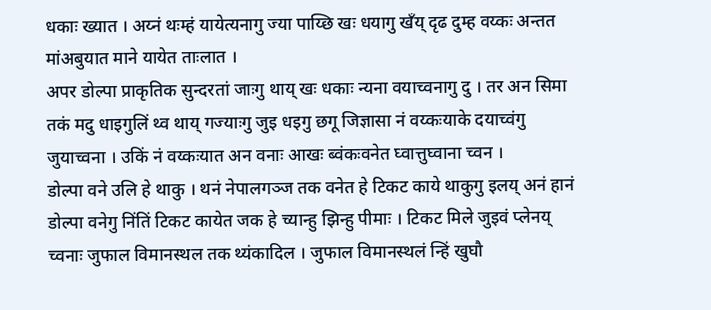धकाः ख्यात । अय्नं थःम्हं यायेत्यनागु ज्या पाय्छि खः धयागु खँय् दृढ दुम्ह वय्कः अन्तत मांअबुयात माने यायेत ताःलात ।
अपर डोल्पा प्राकृतिक सुन्दरतां जाःगु थाय् खः धकाः न्यना वयाच्वनागु दु । तर अन सिमा तकं मदु धाइगुलिं थ्व थाय् गज्याःगु जुइ धइगु छगू जिज्ञासा नं वय्कःयाके दयाच्वंगु जुयाच्वना । उकिं नं वय्कःयात अन वनाः आखः ब्वंकःवनेत घ्वात्तुघ्वाना च्वन ।
डोल्पा वने उलि हे थाकु । थनं नेपालगञ्ज तक वनेत हे टिकट काये थाकुगु इलय् अनं हानं डोल्पा वनेगु निंतिं टिकट कायेत जक हे च्यान्हु झिन्हु पीमाः । टिकट मिले जुइवं प्लेनय् च्वनाः जुफाल विमानस्थल तक थ्यंकादिल । जुफाल विमानस्थलं न्हिं खुघौ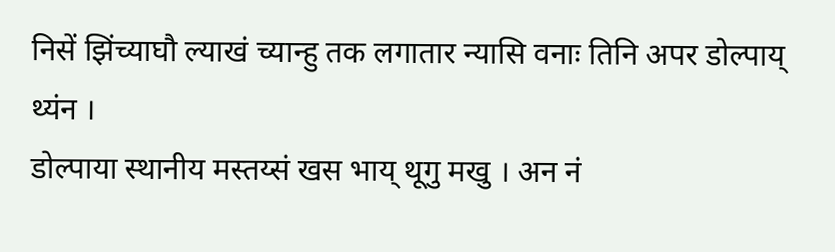निसें झिंच्याघौ ल्याखं च्यान्हु तक लगातार न्यासि वनाः तिनि अपर डोल्पाय् थ्यंन ।
डोल्पाया स्थानीय मस्तय्सं खस भाय् थूगु मखु । अन नं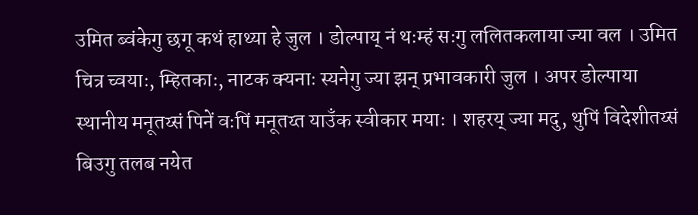उमित ब्वंकेगु छगू कथं हाथ्या हे जुल । डोल्पाय् नं थःम्हं सःगु ललितकलाया ज्या वल । उमित चित्र च्वयाः, म्हितकाः, नाटक क्यनाः स्यनेगु ज्या झन् प्रभावकारी जुल । अपर डोल्पाया स्थानीय मनूतय्सं पिनें वःपिं मनूतय्त याउँक स्वीकार मयाः । शहरय् ज्या मदु, थुपिं विदेशीतय्सं बिउगु तलब नयेत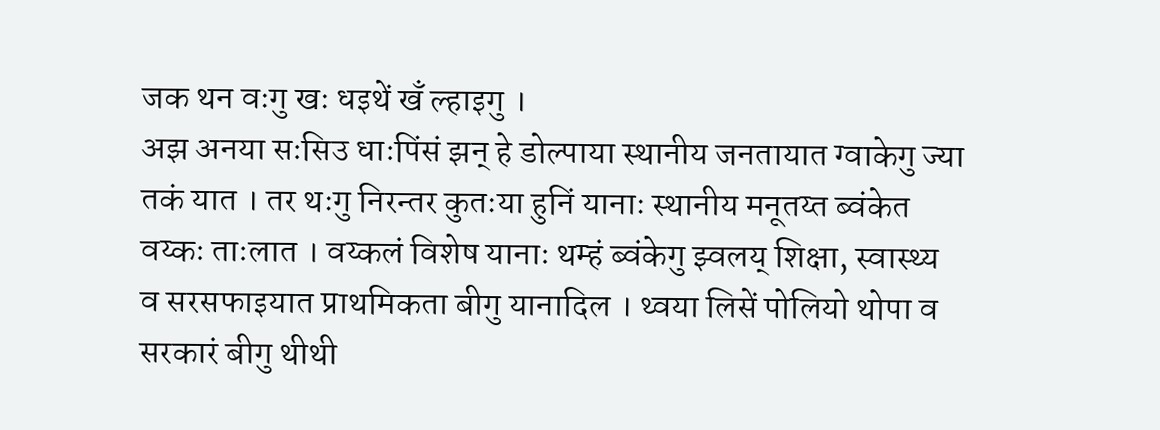जक थन वःगु खः धइथें खँ ल्हाइगु ।
अझ अनया सःसिउ धाःपिंसं झन् हे डोल्पाया स्थानीय जनतायात ग्वाकेगु ज्या तकं यात । तर थःगु निरन्तर कुतःया हुनिं यानाः स्थानीय मनूतय्त ब्वंकेत वय्कः ताःलात । वय्कलं विशेष यानाः थम्हं ब्वंकेगु झ्वलय् शिक्षा, स्वास्थ्य व सरसफाइयात प्राथमिकता बीगु यानादिल । थ्वया लिसें पोलियो थोपा व सरकारं बीगु थीथी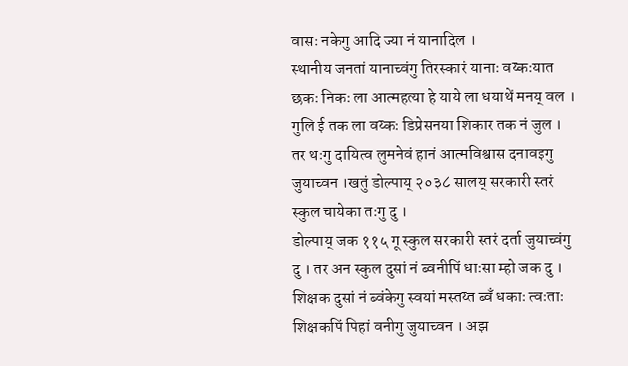वासः नकेगु आदि ज्या नं यानादिल ।
स्थानीय जनतां यानाच्वंगु तिरस्कारं यानाः वय्कःयात छकः निकः ला आत्महत्या हे याये ला धयाथें मनय् वल । गुलि ई तक ला वय्कः डिप्रेसनया शिकार तक नं जुल । तर थःगु दायित्व लुमनेवं हानं आत्मविश्वास दनावइगु जुयाच्वन ।खतुं डोल्पाय् २०३८ सालय् सरकारी स्तरं स्कुल चायेका तःगु दु ।
डोल्पाय् जक ११५ गू स्कुल सरकारी स्तरं दर्ता जुयाच्वंगु दु । तर अन स्कुल दुसां नं ब्वनीपिं धाःसा म्हो जक दु । शिक्षक दुसां नं ब्वंकेगु स्वयां मस्तय्त ब्वँ धकाः त्वःताः शिक्षकपिं पिहां वनीगु जुयाच्वन । अझ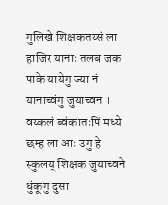गुलिखे शिक्षकतय्सं ला हाजिर यानाः तलब जक पाके यायेगु ज्या नं यानाच्वंगु जुयाच्वन ।
वय्कलं ब्वंकातःपिं मध्ये छम्ह ला आः उगु हे स्कुलय् शिक्षक जुयाच्वने धुंकूगु दुसा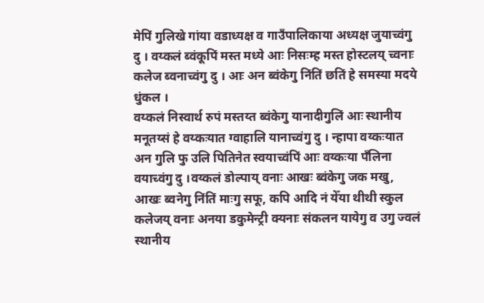मेपिं गुलिखे गांया वडाध्यक्ष व गाउँपालिकाया अध्यक्ष जुयाच्वंगु दु । वय्कलं ब्वंकूपिं मस्त मध्ये आः निसःम्ह मस्त होस्टलय् च्वनाः कलेज ब्वनाच्वंगु दु । आः अन ब्वंकेगु निंतिं छतिं हे समस्या मदये धुंकल ।
वय्कलं निस्वार्थ रुपं मस्तय्त ब्वंकेगु यानादीगुलिं आः स्थानीय मनूतय्सं हे वय्कःयात ग्वाहालि यानाच्वंगु दु । न्हापा वय्कःयात अन गुलि फु उलि पितिनेत स्वयाच्वंपिं आः वय्कःया पँलिना वयाच्वंगु दु ।वय्कलं डोल्पाय् वनाः आखः ब्वंकेगु जक मखु, आखः ब्वनेगु निंतिं माःगु सफू, कपि आदि नं येँया थीथी स्कुल कलेजय् वनाः अनया डकुमेन्ट्री क्यनाः संकलन यायेगु व उगु ज्वलं स्थानीय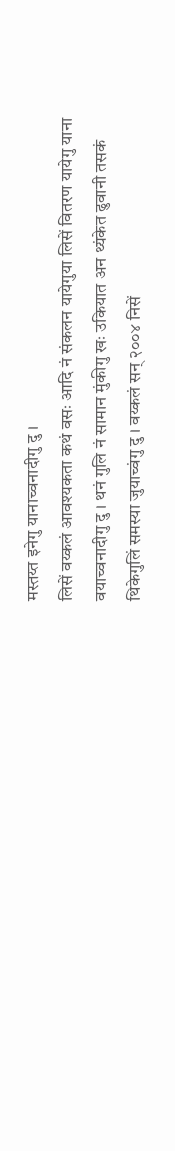मस्तय्त इनेगु यानाच्वनादीगु दु ।
लिसें वय्कलं आवश्यकता कथं वसः आदि नं संकलन यायेगुया लिसें वितरण यायेगु याना वयाच्वनादीगु दु । थनं गुलि नं सामान मुंकीगु खः उकियात अन थ्यंकेत ढुवानी तसकं थिकेगुलिं समस्या जुयाच्वंगु दु । वय्कलं सन् २००४ निसें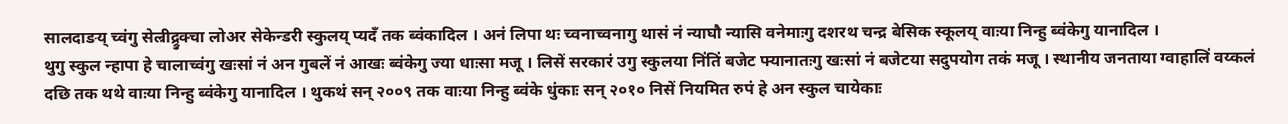सालदाङय् च्वंगु सेल्रीद्र्रुक्चा लोअर सेकेन्डरी स्कुलय् प्यदँ तक ब्वंकादिल । अनं लिपा थः च्वनाच्वनागु थासं नं न्याघौ न्यासि वनेमाःगु दशरथ चन्द्र बेसिक स्कूलय् वाःया निन्हु ब्वंकेगु यानादिल ।
थुगु स्कुल न्हापा हे चालाच्वंगु खःसां नं अन गुबलें नं आखः ब्वंकेगु ज्या धाःसा मजू । लिसें सरकारं उगु स्कुलया निंतिं बजेट फ्यानातःगु खःसां नं बजेटया सदुपयोग तकं मजू । स्थानीय जनताया ग्वाहालिं वय्कलं दछि तक थथे वाःया निन्हु ब्वंकेगु यानादिल । थुकथं सन् २००९ तक वाःया निन्हु ब्वंके धुंकाः सन् २०१० निसें नियमित रुपं हे अन स्कुल चायेकाः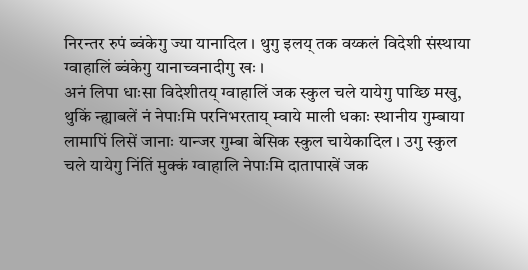निरन्तर रुपं ब्वंकेगु ज्या यानादिल । थुगु इलय् तक वय्कलं विदेशी संस्थाया ग्वाहालिं ब्वंकेगु यानाच्वनादीगु खः ।
अनं लिपा धाःसा विदेशीतय् ग्वाहालिं जक स्कुल चले यायेगु पाय्छि मखु, थुकिं न्ह्याबलें नं नेपाःमि परनिभरताय् म्वाये माली धकाः स्थानीय गुम्बाया लामापिं लिसें जानाः यान्जर गुम्बा बेसिक स्कुल चायेकादिल । उगु स्कुल चले यायेगु निंतिं मुक्कं ग्वाहालि नेपाःमि दातापाखें जक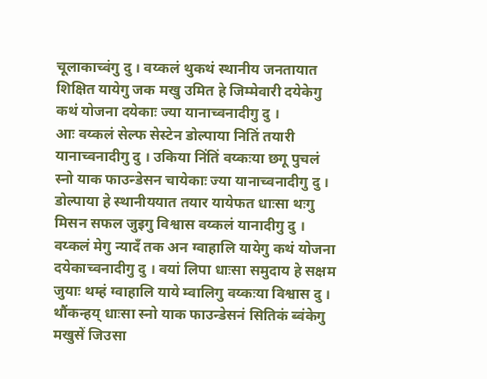चूलाकाच्वंगु दु । वय्कलं थुकथं स्थानीय जनतायात शिक्षित यायेगु जक मखु उमित हे जिम्मेवारी दयेकेगु कथं योजना दयेकाः ज्या यानाच्वनादीगु दु ।
आः वय्कलं सेल्फ सेस्टेन डोल्पाया नितिं तयारी यानाच्वनादीगु दु । उकिया निंतिं वय्कःया छगू पुचलं स्नो याक फाउन्डेसन चायेकाः ज्या यानाच्वनादीगु दु । डोल्पाया हे स्थानीययात तयार यायेफत धाःसा थःगु मिसन सफल जुइगु विश्वास वय्कलं यानादीगु दु । वय्कलं मेगु न्यादँ तक अन ग्वाहालि यायेगु कथं योजना दयेकाच्वनादीगु दु । वयां लिपा धाःसा समुदाय हे सक्षम जुयाः थम्हं ग्वाहालि याये म्वालिगु वय्कःया विश्वास दु ।
थौंकन्हय् धाःसा स्नो याक फाउन्डेसनं सितिकं ब्वंकेगु मखुसें जिउसा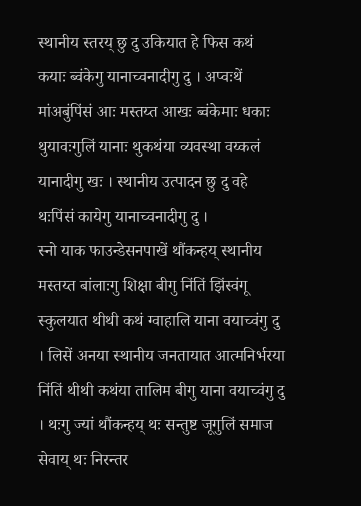स्थानीय स्तरय् छु दु उकियात हे फिस कथं कयाः ब्वंकेगु यानाच्वनादीगु दु । अप्वःथें मांअबुंपिंसं आः मस्तय्त आखः ब्वंकेमाः धकाः थुयावःगुलिं यानाः थुकथंया व्यवस्था वय्कलं यानादीगु खः । स्थानीय उत्पादन छु दु वहे थःपिंसं कायेगु यानाच्वनादीगु दु ।
स्नो याक फाउन्डेसनपाखें थौंकन्हय् स्थानीय मस्तय्त बांलाःगु शिक्षा बीगु निंतिं झिंस्वंगू स्कुलयात थीथी कथं ग्वाहालि याना वयाच्वंगु दु । लिसें अनया स्थानीय जनतायात आत्मनिर्भरया निंतिं थीथी कथंया तालिम बीगु याना वयाच्वंगु दु । थःगु ज्यां थौंकन्हय् थः सन्तुष्ट जूगुलिं समाज सेवाय् थः निरन्तर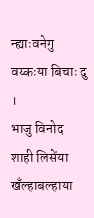न्ह्याःवनेगु वय्कःया बिचाः दु ।
भाजु विनोद शाही लिसेंया खँल्हाबल्हाया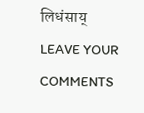लिधंसाय्
LEAVE YOUR COMMENTS